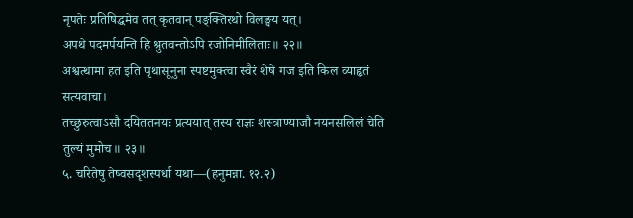नृपतेः प्रतिषिद्धमेव तत् कृतवान् पङ्क्तिरथो विलङ्घय यत्।
अपथे पदमर्पयन्ति हि श्रुतवन्तोऽपि रजोनिमीलिताः॥ २२॥
अश्वत्थामा हत इति पृथासूनुना स्पष्टमुक्त्वा स्वैरं शेषे गज इति किल व्याहृतं सत्यवाचा।
तच्छुरुत्वाऽसौ दयिततनयः प्रत्ययात् तस्य राज्ञः शस्त्राण्याजौ नयनसलिलं चेति तुल्यं मुमोच॥ २३॥
५. चरितेषु तेष्वसदृशस्पर्धा यथा—(हनुमन्ना. १२.२)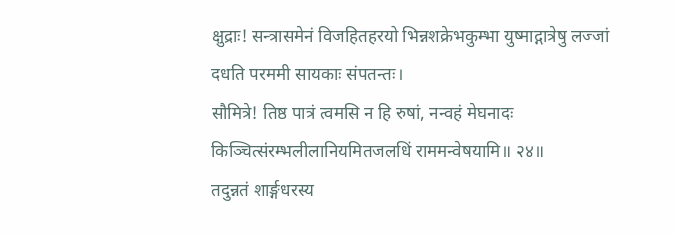क्षुद्राः! सन्त्रासमेनं विजहितहरयो भिन्नशक्रेभकुम्भा युष्माद्गात्रेषु लज्जां दधति परममी सायकाः संपतन्तः।
सौमित्रे! तिष्ठ पात्रं त्वमसि न हि रुषां, नन्वहं मेघनादः किञ्चित्संरम्भलीलानियमितजलधिं राममन्वेषयामि॥ २४॥
तदुन्नतं शार्ङ्गधरस्य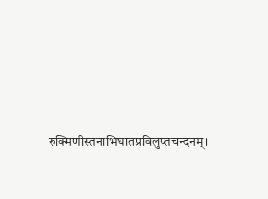रुक्मिणीस्तनाभिघातप्रविलुप्तचन्दनम्।